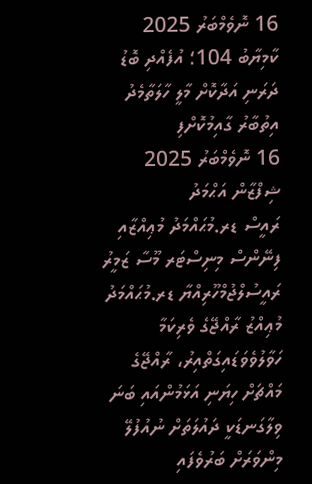16 ނޮވެމްބަރު 2025
ކާމިޔާބު 104؛ އުފެއްދި ބޮޑު ދަރަނި އަދާކޮށް މާލީ ހާލަތާމެދު އިތުބާރު ގާއިމުކޮށްފި
16 ނޮވެމްބަރު 2025
ޝިފްޒާން އަޙްމަދު
ރައީސް ޑރ.މުޙައްމަދު މުޢިއްޒާއި ފިނޭންސް މިނިސްޓަރ މޫސާ ޒަމީރު
ރައީސުލްޖުމްހޫރިއްޔާ ޑރ.މުޙައްމަދު މުޢިއްޒު ރާއްޖޭގެ ވެރިކަމާ ހަވާލުވެވަޑައިގަތްއިރު، ރާއްޖޭގެ މައްޗަށް ހިޔަނި އަޅަމުންއައި ބަނަ ވިލާގަނޑަކީ ދައުލަތަށް ނުއުފުލޭ މިންވަރަށް ބަރުވެފައި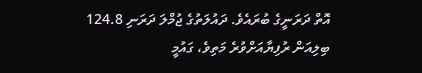އޮތް ދަރަނީގެ ބުރައެވެ. ދައުލަތުގެ ޖުމްލަ ދަރަނި 124.8 ބިލިއަން ރުފިޔާއަށްވުރެ މަތިވެ، ގައުމީ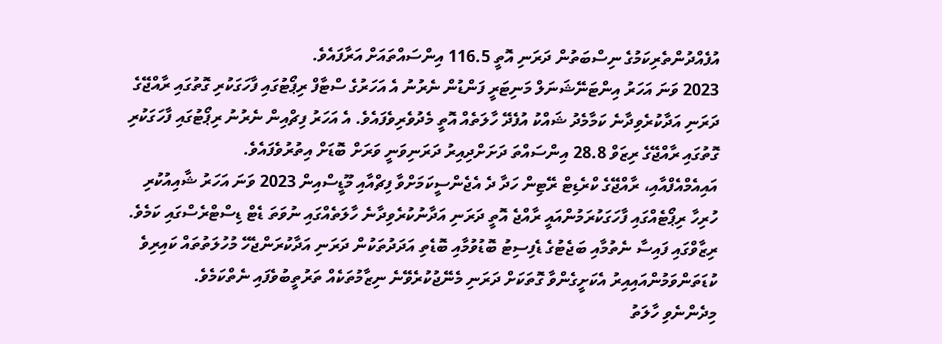އުފެއްދުންތެރިކަމުގެ ނިސްބަތުން ދަރަނި އޮތީ 116.5 އިންސައްތައަށް އަރާފައެވެ.
2023 ވަނަ އަހަރު އިންޓަނޭޝަނަލް މަނިޓަރީ ފަންޑުން ނެރުނު އެ އަހަރުގެ ސްޓާފް ރިޕޯޓުގައި ފާހަގަކުރި ގޮތުގައި ރާއްޖޭގެ ދަރަނި އަދާކުރެވިދާނެ ކަމާމެދު ޝައްކު އުފެދޭ ހާލަތެއް އޮތީ މެދުވެރިވެފައެވެ. އެ އަހަރު ފިޗްއިން ނެރުނު ރިޕޯޓުގައި ފާހަގަކުރި ގޮތުގައި ރާއްޖޭގެ ރިޒަވް 28.8 އިންސައްތަ ދަށަށްދިއިރު ދަރަނިވަނީ ވަރަށް ބޮޑަށް އިތުރުވެފައެވެ.
އައިއެމްއެފްއާއި، ރާއްޖޭގެ ކްރެޑިޓް ރޭޓިން ހަދާ ދެ އެޖެންސީކަމަށްވާ ފިޗްއާއި މޫޑީސްއިން 2023 ވަނަ އަހަރު ޝާއިއުކުރި ހުރިހާ ރިޕޯޓެއްގައި ފާހަގަކުރަމުންއައީ ރާއްޖެ އޮތީ ދަރަނި އަދާނުކުރެވިދާނެ ހާލަތެއްގައި ނުވަތަ ޑެޓް ޑިސްޓްރެސްގައި ކަމެވެ. ރިޒާވްގައި ފައިސާ ނެތުމާއި ބަޖެޓުގެ ޑެފިސިޓު ބޮޑުވުމާއި ބޮޑެތި އަދަދުތަކުން ދަރަނި އަދާކުރަންޖެހޭ މުހުލަތުތައް ކައިރިވެ ކުޑަތަންވަމުންއައިއިރު އެކަށީގެންވާ ގޮތަކަށް ދަރަނި މެނޭޖުކުރެވޭނެ ނިޒާމުތަކެއް ތަރުތީބުވެފައި ނެތްކަމެވެ.
މިދެންނެވި ހާލަތު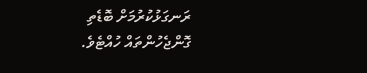ރަނގަޅުކުރުމަށް ބޮޑެތި ގޮންޖެހުންތައް ހުއްޓެވެ.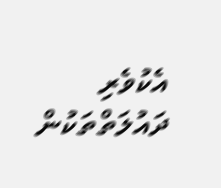އެކުވެރި ދައުލަތްތަކުން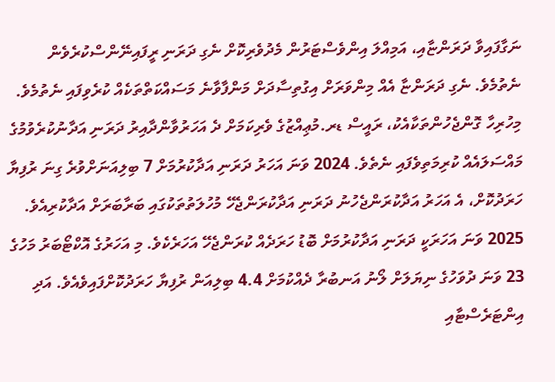ނަގާފައިވާ ދަރަންޏާއި، އަމިއްލަ އިންވެސްޓަރުން މެދުވެރިކޮށް ނެގި ދަރަނި ރީފައިނޭންސްކުރެވެން ނެތުމެވެ. ނެގި ދަރަންޏާ އެއް މިންވަރަށް އިގުތިސާދަށް މަންފާވާނެ މަސައްކަތްތަކެއް ކުރެވިފައި ނެތުމެވެ.
މިހުރިހާ ގޮންޖެހުންތަކާއެކު، ރައީސް ޑރ.މުޢިއްޒުގެ ވެރިކަމަށް ދެ އަހަރުވާންދާއިރު ދަރަނި އަދާނުކުރެވުމުގެ މައްސަލައެއް ކުރިމަތިވެފައި ނެތެވެ. 2024 ވަނަ އަހަރު ދަރަނި އަދާކުރުމަށް 7 ބިލިއަނަށްވުރެ ގިނަ ރުފިޔާ ހަރަދުކޮށް، އެ އަހަރު އަދާކުރަންޖެހުނު ދަރަނި އަދާކުރަންޖެހޭ މުހުލަތުތަކުގައި ބަރާބަރަށް އަދާކުރިއެވެ.
2025 ވަނަ އަހަރަކީ ދަރަނި އަދާކުރުމަށް ބޮޑު ހަރަދެއް ކުރަންޖެހޭ އަހަރެކެވެ. މި އަހަރުގެ އޮކްޓޯބަރު މަހުގެ 23 ވަނަ ދުވަހުގެ ނިޔަލަށް ލޯނު އަނބުރާ ދެއްކުމަށް 4.4 ބިލިއަން ރުފިޔާ ހަރަދުކޮށްފައިވެއެވެ. އަދި އިންޓަރެސްޓާއި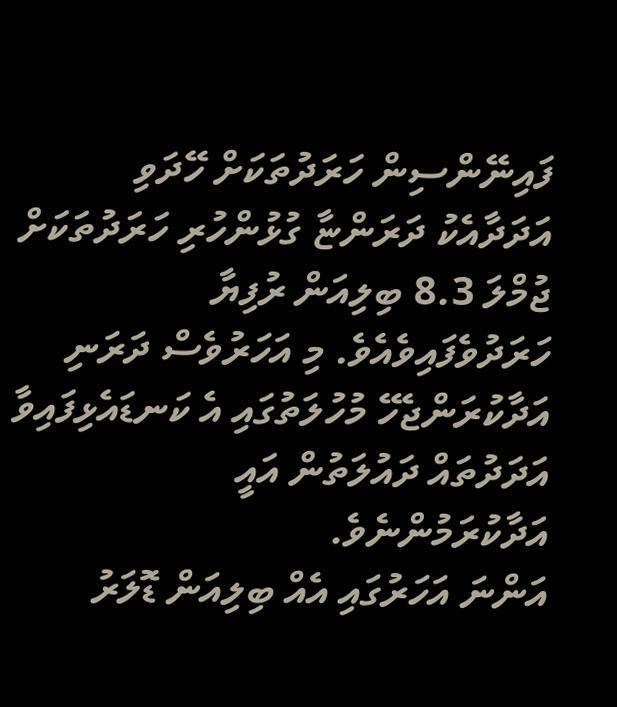ފައިނޭންސިން ހަރަދުތަކަށް ހޭދަވި އަދަދާއެކު ދަރަންޏާ ގުޅުންހުރި ހަރަދުތަކަށް ޖުމްލަ 8.3 ބިލިއަން ރުފިޔާ ހަރަދުވެފައިވެއެވެ. މި އަހަރުވެސް ދަރަނި އަދާކުރަންޖެހޭ މުހުލަތުގައި އެ ކަނޑައެޅިފައިވާ އަދަދުތައް ދައުލަތުން އައީ އަދާކުރަމުންނެވެ.
އަންނަ އަހަރުގައި އެއް ބިލިއަން ޑޮލަރު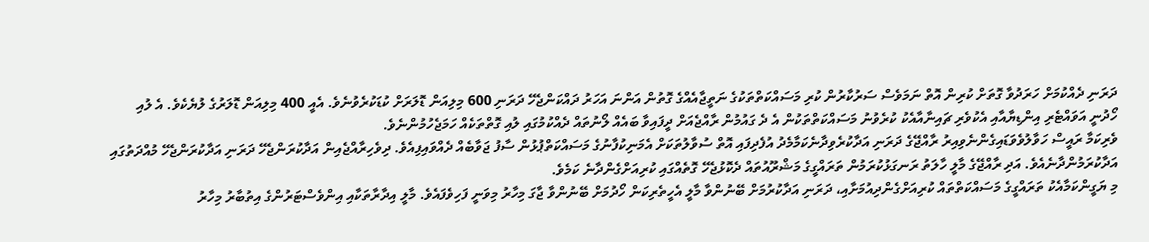ދަރަނި ދެއްކުމަށް ހަރަދުވާ ގޮތަށް ކުރިން އޮތް ނަމަވެސް ސަރުކާރުން ކުރި މަސައްކަތްތަކުގެ ނަތީޖާއެއްގެ ގޮތުން އަންނަ އަހަރު ދައްކަންޖެހޭ ދަރަނި 600 މިލިއަން ޑޮލަރަށް ކުޑަކުރެވުނެވެ. އެއީ 400 މިލިއަން ޑޮލަރުގެ ލުޔެކެވެ. އެ ލުއި ހޯދުނީ އަވައްޓެރި އިންޑިޔާއާއި އެކުވެރި ޗައިނާއާއެކު ކުރެވުނު މަސައްކަތްތަކުން އެ ދެ ގައުމުން ރާއްޖެއަށް ދީފައިވާ ބައެއް ލޯނުތައް ދެއްކުމުގައި ލުއި ގޮތްތަކެއް ހަމަޖެހުމުންނެވެ.
ވެރިކަމާ ރައީސް ހަވާލުވެވަޑައިގެންނެވިއިރު ރާއްޖޭގެ ދަރަނި އަދާކުރެވިދާނެކަމާމެދު އުފެދިފައި އޮތް ސުވާލުތަކަށް އެމަނިކުފާނުގެ މަސައްކަތްޕުޅުން ސާފު ޖަވާބެއް ދެއްވައިފިއެވެ. ދިވެހިރާއްޖެއިން އަދާކުރަންޖެހޭ ދަރަނި އަދާކުރަންޖެހޭ މުއްދަތުގައި އަދާކުރަމުންދާނެއެވެ. އަދި ރާއްޖޭގެ މާލީ ހާލަތު ރަނގަޅުކުރަމުން ތަރައްގީގެ މަޝްރޫއުތައް ދެކޮޅުޖެހޭ ގޮތެއްގައި ކުރިއަށްގެންދާނެ ކަމެވެ.
މި ޔަގީންކަމާއެކު ތަރައްގީގެ މަސައްކަތްތައް ކުރިއަށްގެންދިއުމަށާއި، ދަރަނި އަދާކުރުމަށް ބޭނުންވާ މާލީ އެހީތެރިކަން ހޯދުމަށް ބޭނުންވާ ޖާގަ މިހާރު މިވަނީ ފަހިވެފައެވެ. މާލީ އިދާރާތަކާއި އިންވެސްޓަރުންގެ އިތުބާރު މިހާރު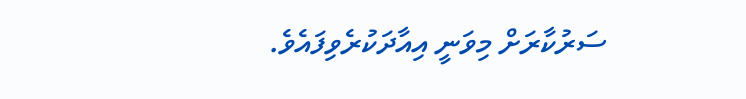ސަރުކާރަށް މިވަނީ އިއާދަކުރެވިފައެވެ.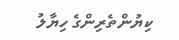ކިޔުންތެރިންގެ ހިޔާލު